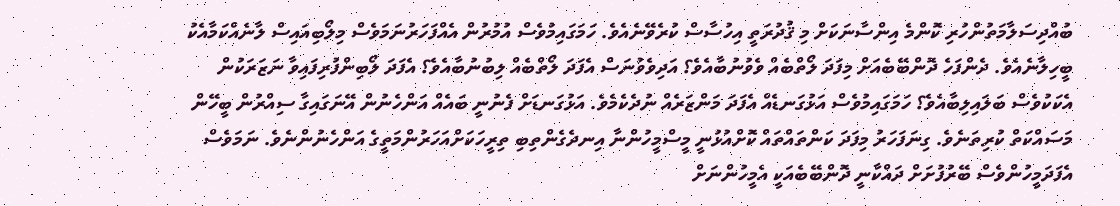ބުއްދިސަލާމަތުންހުރި ކޮންމެ އިންސާނަކަށް މި ޤުދުރަތީ އިހުސާސް ކުރެވޭނެއެވެ. ހަމަގައިމުވެސް އުމުރުން އެއްފަހަރުނަމަވެސް މިލޯބިއައިސް ލާނެއްކަމާއެކު ބީހިލާނެއެވެ. ދެންފަހެ ދޮންބޭބެއަށް މިފަދަ ލޯތްބެއް ވެވުނުބާއެވެ؟ އަދިވެވުނަސް އެފަދަ ލޯތްބެއް ލިބުނުބާއެވެ؟ އެފަދަ ލޯބިންފުރިފައިވާ ނަޒަރަކުން އެކަކުވެސް ބަލައިލިބާއެވެ؟ ހަމަގައިމުވެސް އަޅުގަނޑެއް އެފަދަ މަންޒަރެއް ނުދެކެމެވެ. އަޅުގަނޑަށް ފެނުނީ ބައެއް އަންހެނުން އޭނަގައިގާ ސިއްރުން ބީހޭން މަސައްކަތް ކުރިތަނެވެ. ގިނަފަހަރު މިފަދަ ކަންތައްތައް ކޮށްއުޅުނީ މީސްމީހުންނާ އިނދެގެންތިބި ތިރީހަކަށްއަހަރުންމަތީގެ އަންހެނުންނެވެ. ނަމަވެސް އެފަދަމީހުންވެސް ބޭރުފުށަށް ދައްކާނީ ދޮންބޭބެއަކީ އެމީހުންނަށް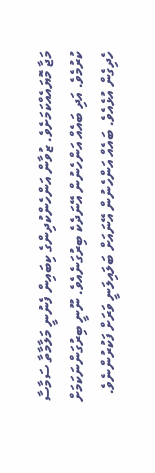މަޖާ މޮޔައެއްކަމަށެވެ. ޒުވާން އަންހެންކުދިންގެ ކިބައިން ފެނުނީ މަލާމާތާ ސަމާސާ ކުރުމެވެ. އަދި ބައެއް އަންހެނުން އޭނަދެކެ ބިރުގަނެއެވެ. ނޫނީ ބިރުގަންނަކަމަށް ހެދިގެން އުޅެއެވެ. ބައެއް އަންހެނުން އޭނައަށް ބަލައިލަނީ ވަރަށް ފަކުރުންނެވެ.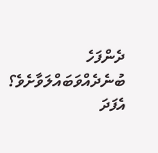ދެންފަހެ ބުނެދެއްވަބައްލަވާށެވެ؟ އެފަދަ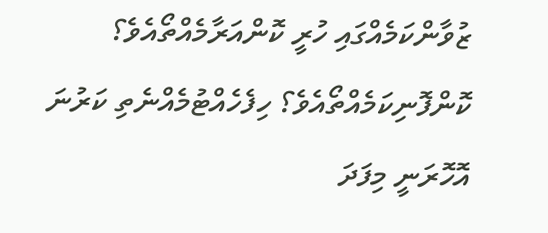ޒުވާންކަމެއްގައި ހުރީ ކޮންއަރާމެއްތޯއެވެ؟ ކޮންފޮނިކަމެއްތޯއެވެ؟ ހިފެހެއްޓުމެއްނެތި ކަރުނަ އޮހޮރަނީ މިފަދަ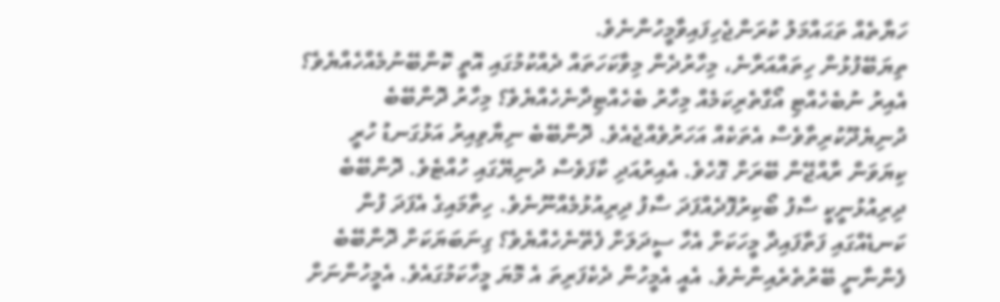ހަޔާތެއް ތަޙައްމަލު ކުރަންޖެހިފައިވާމީހުންނެވެ.
ތިޔަބޭފުޅުން ހިތައްއަރާނެ، މިހާރުދެން މިވާކަހަތައް ދެއްކުމުގައި އޮތީ ކޮންބޭނުމެއްހެއްޔެވެ؟ އެއިރު ނުބެހެއްޓި އޯގާތެރިކަމެއް މިހާރު ބެހެއްޓިދާނެހެއްޔެވެ؟ މިހާރު ދޮންބޭބެ ދުނިޔެދޫކުރިތާވެސް އެތަކެއް އަހަރުވެއްޖެއެވެ. ދޮންބޭބެ ނިޔާވިއިރު އަޅުގަނޑު ހުރީ ކިޔަވަން ރާއްޖޭން ބޭރަށް ގޮހެވެ. އެއިރުއަދި ކާފަވެސް ދުނިޔޭގައި ހުއްޓެވެ. ދޮންބޭބެ ދިރިއުޅުނީކީ ސާފު ބޯކިރުފޮދެއްފަދަ ސާފު ދިރިއުޅުމެއްނޫނެވެ. ހިތާމައިގެ އެފަދަ ފުން ކަނޑެއްގައި ފަތާފައިދާ މީހަކަށް އެހާ ސީދަލަށް ފެތޭނެހެއްޔެވެ؟ ގިނަބަޔަކަށް ދޮންބޭބެ ފެންނާނީ ބޭރުތެރެއިންނެވެ. އެއީ އެމީހުން ދެކެފަރިތަ އެ މޮޔަ މީހާކަމުގައެވެ. އެމީހުންނަށް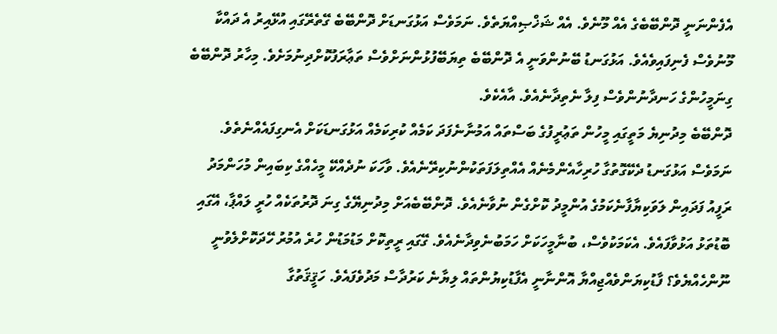އެފެންނަނީ ދޮންބޭބެގެ އެއް މޫނެވެ. އެއް ޝަޚްޞިއްޔަތެވެ. ނަމަވެސް އަޅުގަނޑަށް ދޮންބޭބެ ގޭތެރޭގައި އުޅޭއިރު އެ ދައްކާ މޫނުވެސް ފެނިފައިވެއެވެ. އަޅުގަނޑު ބޭނުންވަނީ އެ ދޮންބޭބެ ތިޔަބޭފުޅުންނަށްވެސް ތަޢާރަފުކޮށްދިނުމަށެވެ. މިހާރު ދޮންބޭބެ ގިނަމީހުންގެ ހަނދާނުންވެސް ފިލާ ނެތިދާނެއެވެ. އާއެކެވެ.
ދޮންބޭބެ މިދުނިޔެ މަތީގައި މީހުން ތަޢުރީފުގެ ބަސްތައް އަމުނާނެފަދަ ކަމެއް ކުރިކަމެއް އަޅުގަނޑަކަށް އެނގިފައެއްނެތެވެ. ނަމަވެސް އަޅުގަނޑު ދެކޭގޮތުގާ ހުރިހާއެންމެނެއް އެއްތިލަފަތަކުންނުކިރޭނެއެވެ. ވާހަކަ ނުދެއްކޭ މީހެއްގެ ކިބައިން މުހަންމަދު ރަފީއު ފަދައިން ލަވަކިޔާފާނެކަމުގެ އުންމީދު ކޮށްގެން ނުވާނެއެވެ. ދޮންބޭބެއަށް މިދުނިޔޭގެ ގިނަ ދޮރުތަކެއް ހުރީ ލައްޕާ، އޭގައި ބޮޑުތަޅު އަޅުވާފައެވެ. އެކަމަކުވެސް، ބުނާމީހަކަށް ހަމަބުނެވިދާނެއެވެ. ގޭގައި ރީތިކޮށް މަޑުމަޑުން ހުރެ އުމުރު ހޭދަކޮށްލެވުނީ ނޫންހެއްޔެވެ؟ ފާޑުކިޔަންވެއްޖިއްޔާ އޮންނާނީ އެފާޑުކިޔުންތައް ލިޔާނެ ކަރުދާސް މަދުވެފައެވެ. ހަޤީޤަތުގާ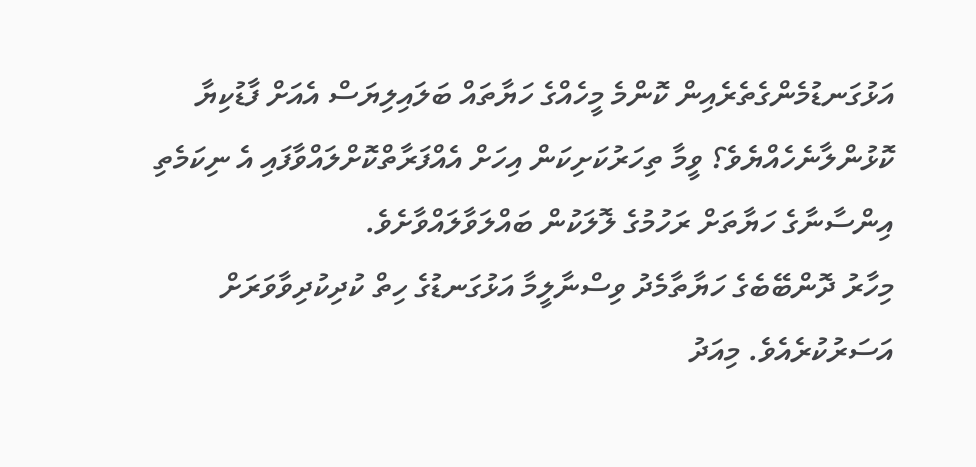އަޅުގަނޑުމެންގެތެރެއިން ކޮންމެ މީހެއްގެ ހަޔާތައް ބަލައިލިޔަސް އެއަށް ފާޑުކިޔާ ކޮޅުންލާނެހެއްޔެވެ؟ ވީމާ ތިހަރުކަށިކަން އިހަށް އެއްފަރާތްކޮށްލައްވާފައި އެ ނިކަމެތި އިންސާނާގެ ހަޔާތަށް ރަހުމުގެ ލޮލަކުން ބައްލަވާލައްވާށެވެ.
މިހާރު ދޮންބޭބެގެ ހަޔާތާމެދު ވިސްނާލީމާ އަޅުގަނޑުގެ ހިތް ކުދިކުދިވާވަރަށް އަސަރުކުރެއެވެ. މިއަދު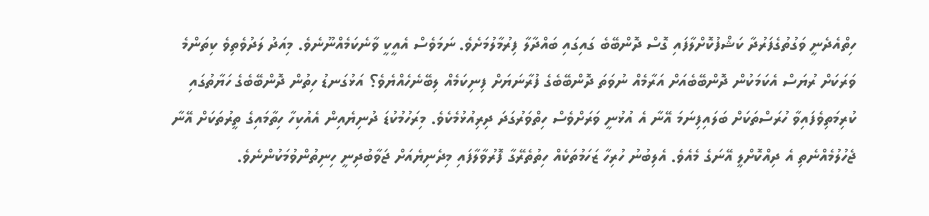ހިތްއެދެނީ ވަގުތުގެފަރުދާ ކަޝްފުކޮށްލާފައި ގޮސް ދޮންބޭބެ ގައިގައި ބައްދާލާ ފިރުމާލުމަށެވެ. ނަމަވެސް އެއީކީ ވާނެކަމެއްނޫނެވެ. މިއަދު ލަދުވެތިވެ ކިތަންމެ ވަރަކަށް ރުޔަސް އެކަމަކުން ދޮންބޭބެއަށް އަރާމެއް ނުވަތަ ދޮންބޭބެގެ ފުރާނަޔަށް ފިނިކަމެއް ލިބޭނެހެއްޔެވެ؟ އަޅުގަނޑު ހިތުން ދޮންބޭބެގެ ހަޔާތުގައި ކުރިމަތިވެފައިވާ ހުރަސްތަކަށް ބަލައިފިނަމަ އޭނާ އެ އުޅުނީ ވަރަށްވެސް ހިތްވަރުގަދަ ދިރިއުޅުމެކެވެ. މިރަހުމުކުޑަ ދުނިޔެއިން އެއުކިހާ ހިތާމައިގެ ތީރުތަކަށް އޭނާ ޖެހުލުމެއްނެތި އެ ދިއްކޮށްލީ އޭނަގެ މެއެވެ. އެލިބުނު ހުރިހާ ޒަހަމުތަކެއް ހިތުތެރޭގާ ފޮރުވާލާފައި މިދެނިޔެއަށް ޖަވާބުދިނީ ހިނިތުންވުމަކުންނެވެ.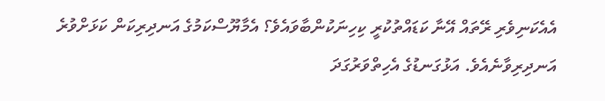އެއެކަނިވެރި ރޭތައް އޭނާ ކަޑައްތުކުރީ ކިހިނަކުންބާވައެވެ؟ އެމާޔޫސްކަމުގެ އަނދިރިކަން ކަޅަށްވުރެ އަނދިރިވާނެއެވެ. އަޅުގަނޑުގެ އެހިތްވަރުގަދަ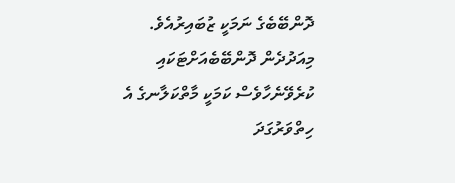ދޮންބޭބެގެ ނަމަކީ ޒުބައިރުއެވެ. މިއަދުދެން ދޮންބޭބެއަށްޓަކައި ކުރެވޭނެހާވެސް ކަމަކީ މާތްކަލާނގެ އެ ހިތްވަރުގަދަ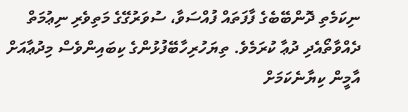ނިކަމެތި ދޮންބޭބެގެ ފާފަތައް ފުއްސަވާ، ސުވަރުގޭގެ މަތިވެރި ނިޢުމަތް ދެއްވާތޯއެދި ދުޢާ ކުރަމެވެ. ތިޔަހުރިހާބޭފުޅުންގެ ކިބައިންވެސް މިދުޢާއަށް އާމީން ކިޔާނެކަމަށް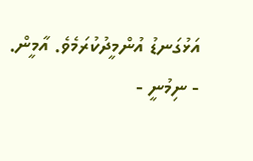އަޅުގަނޑު އުންމީދުކުރަމެވެ. އާމީން.
- ނިމުނީ -